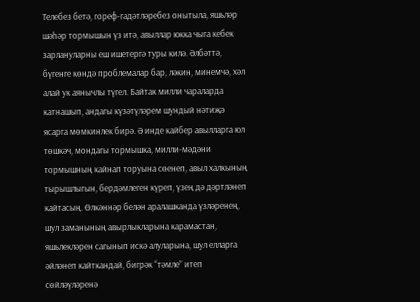Телебез бетә, гореф-гадәтләребез онытыла, яшьләр шәһәр тормышын үз итә, авыллар юкка чыга кебек
зарлануларны еш ишетергә туры килә. Әлбәттә, бүгенге көндә проблемалар бар, ләкин, минемчә, хәл алай ук аянычлы түгел. Байтак милли чараларда катнашып, андагы күзәтүләрем шундый нәтиҗә ясарга мөмкинлек бирә. Ә инде кайбер авылларга юл төшкәч, мондагы тормышка, милли-мәдәни тормышның кайнап торуына сөенеп, авыл халкының тырышлыгын, бердәмлеген күреп, үзең дә дәртләнеп кайтасың. Өлкәннәр белән аралашканда үзләренең, шул заманының авырлыкларына карамастан, яшьлекләрен сагынып искә алуларына, шул елларга әйләнеп кайткандай, бигрәк “тәмле” итеп сөйләүләренә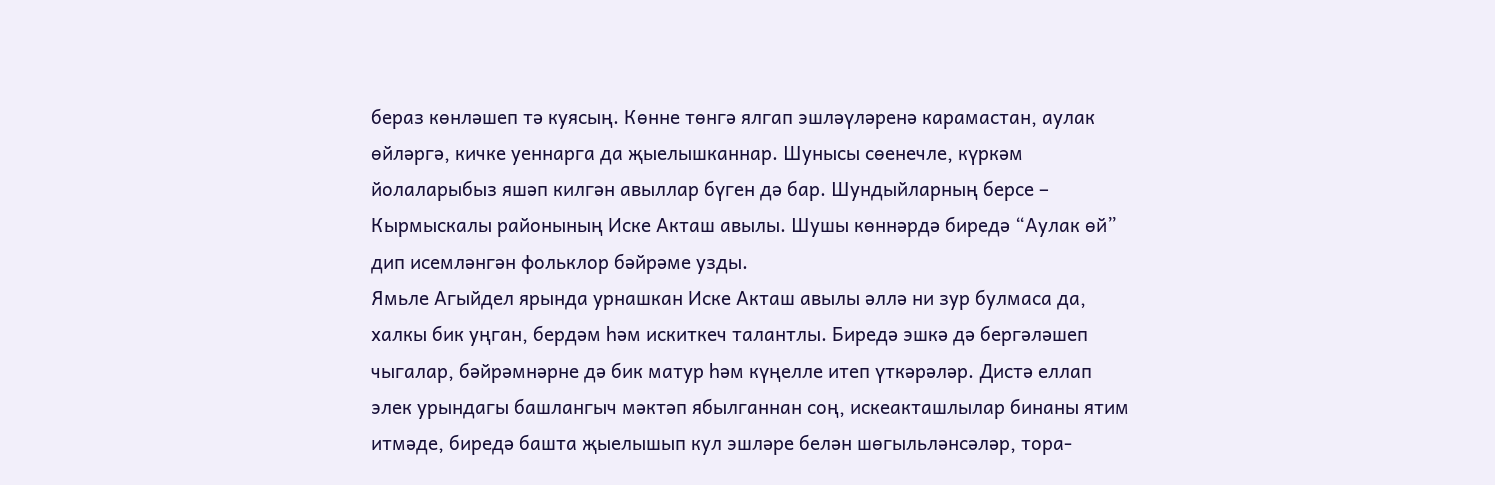бераз көнләшеп тә куясың. Көнне төнгә ялгап эшләүләренә карамастан, аулак өйләргә, кичке уеннарга да җыелышканнар. Шунысы сөенечле, күркәм йолаларыбыз яшәп килгән авыллар бүген дә бар. Шундыйларның берсе – Кырмыскалы районының Иске Акташ авылы. Шушы көннәрдә биредә “Аулак өй” дип исемләнгән фольклор бәйрәме узды.
Ямьле Агыйдел ярында урнашкан Иске Акташ авылы әллә ни зур булмаса да, халкы бик уңган, бердәм һәм искиткеч талантлы. Биредә эшкә дә бергәләшеп чыгалар, бәйрәмнәрне дә бик матур һәм күңелле итеп үткәрәләр. Дистә еллап элек урындагы башлангыч мәктәп ябылганнан соң, искеакташлылар бинаны ятим итмәде, биредә башта җыелышып кул эшләре белән шөгыльләнсәләр, тора-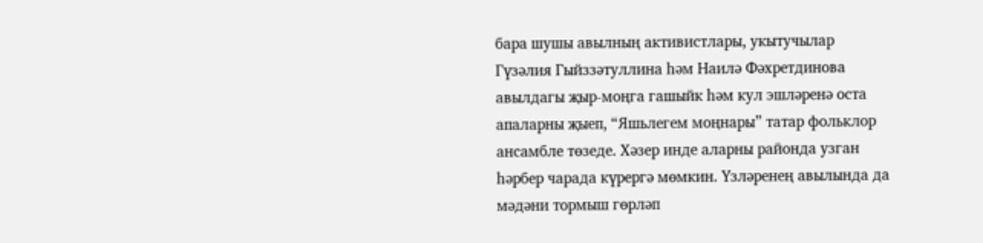бара шушы авылның активистлары, укытучылар Гүзәлия Гыйззәтуллина һәм Наилә Фәхретдинова авылдагы җыр-моңга гашыйк һәм кул эшләренә оста апаларны җыеп, “Яшьлегем моңнары” татар фольклор ансамбле төзеде. Хәзер инде аларны районда узган һәрбер чарада күрергә мөмкин. Үзләренең авылында да мәдәни тормыш гөрләп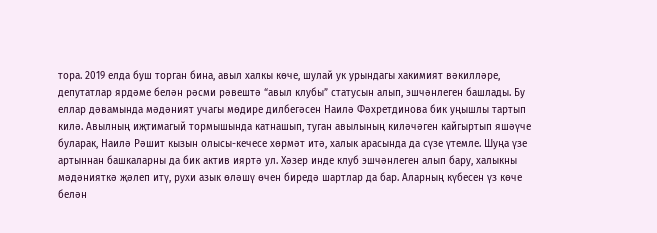тора. 2019 елда буш торган бина, авыл халкы көче, шулай ук урындагы хакимият вәкилләре, депутатлар ярдәме белән рәсми рәвештә “авыл клубы” статусын алып, эшчәнлеген башлады. Бу еллар дәвамында мәдәният учагы мөдире дилбегәсен Наилә Фәхретдинова бик уңышлы тартып килә. Авылның иҗтимагый тормышында катнашып, туган авылының киләчәген кайгыртып яшәүче буларак, Наилә Рәшит кызын олысы-кечесе хөрмәт итә, халык арасында да сүзе үтемле. Шуңа үзе артыннан башкаларны да бик актив ияртә ул. Хәзер инде клуб эшчәнлеген алып бару, халыкны мәдәнияткә җәлеп итү, рухи азык өләшү өчен биредә шартлар да бар. Аларның күбесен үз көче белән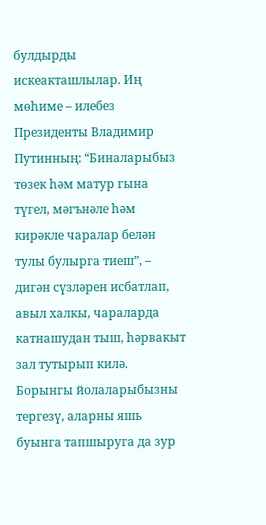булдырды искеакташлылар. Иң мөһиме – илебез Президенты Владимир Путинның: “Биналарыбыз төзек һәм матур гына түгел, мәгънәле һәм кирәкле чаралар белән тулы булырга тиеш”, – дигән сүзләрен исбатлап, авыл халкы, чараларда катнашудан тыш, һәрвакыт зал тутырып килә.
Борынгы йолаларыбызны тергезү, аларны яшь буынга тапшыруга да зур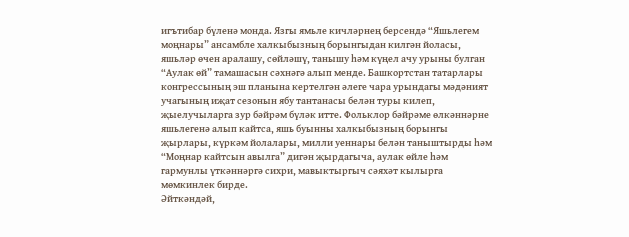игътибар бүленә монда. Язгы ямьле кичләрнең берсендә “Яшьлегем моңнары” ансамбле халкыбызның борынгыдан килгән йоласы, яшьләр өчен аралашу, сөйләшү, танышу һәм күңел ачу урыны булган “Аулак өй” тамашасын сәхнәгә алып менде. Башкортстан татарлары конгрессының эш планына кертелгән әлеге чара урындагы мәдәният учагының иҗат сезонын ябу тантанасы белән туры килеп, җыелучыларга зур бәйрәм бүләк итте. Фольклор бәйрәме өлкәннәрне яшьлегенә алып кайтса, яшь буынны халкыбызның борынгы җырлары, күркәм йолалары, милли уеннары белән таныштырды һәм “Моңнар кайтсын авылга” дигән җырдагыча, аулак өйле һәм гармунлы үткәннәргә сихри, мавыктыргыч сәяхәт кылырга мөмкинлек бирде.
Әйткәндәй,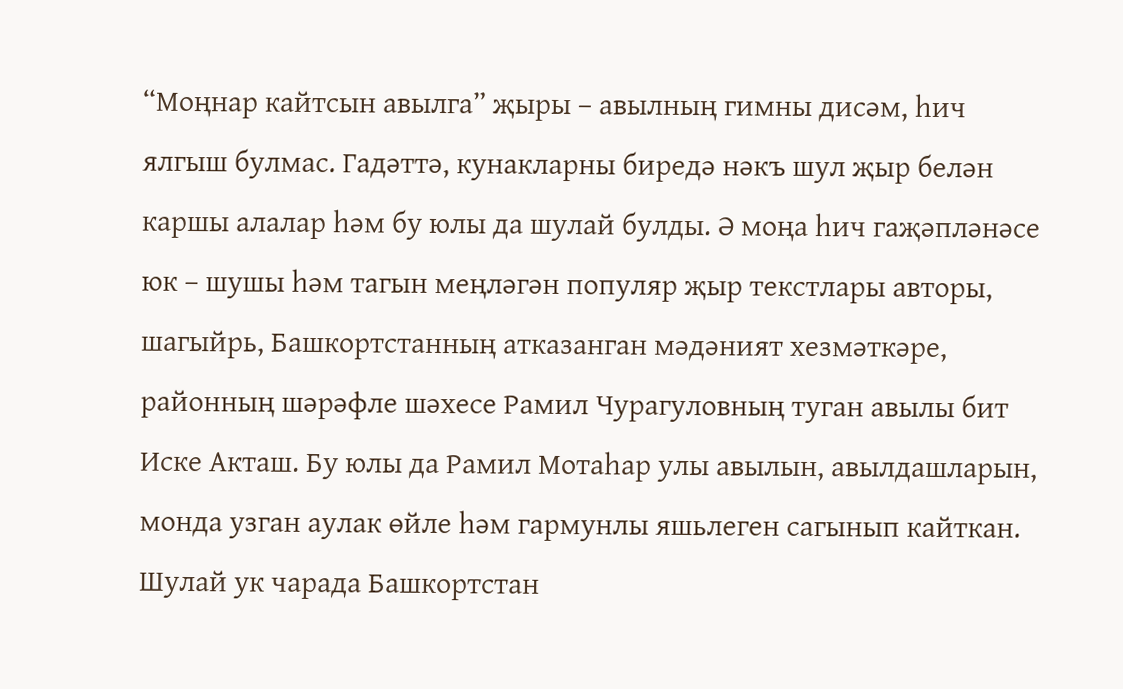“Моңнар кайтсын авылга” җыры – авылның гимны дисәм, һич ялгыш булмас. Гадәттә, кунакларны биредә нәкъ шул җыр белән каршы алалар һәм бу юлы да шулай булды. Ә моңа һич гаҗәпләнәсе юк – шушы һәм тагын меңләгән популяр җыр текстлары авторы, шагыйрь, Башкортстанның атказанган мәдәният хезмәткәре, районның шәрәфле шәхесе Рамил Чурагуловның туган авылы бит Иске Акташ. Бу юлы да Рамил Мотаһар улы авылын, авылдашларын, монда узган аулак өйле һәм гармунлы яшьлеген сагынып кайткан. Шулай ук чарада Башкортстан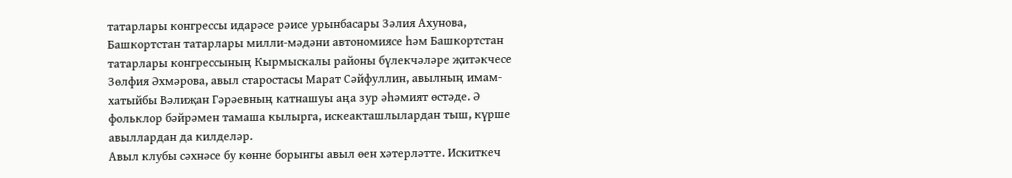татарлары конгрессы идарәсе рәисе урынбасары Зәлия Ахунова, Башкортстан татарлары милли-мәдәни автономиясе һәм Башкортстан татарлары конгрессының Кырмыскалы районы бүлекчәләре җитәкчесе Зөлфия Әхмәрова, авыл старостасы Марат Сәйфуллин, авылның имам-хатыйбы Вәлиҗан Гәрәевның катнашуы аңа зур әһәмият өстәде. Ә фольклор бәйрәмен тамаша кылырга, искеакташлылардан тыш, күрше авыллардан да килделәр.
Авыл клубы сәхнәсе бу көнне борынгы авыл өен хәтерләтте. Искиткеч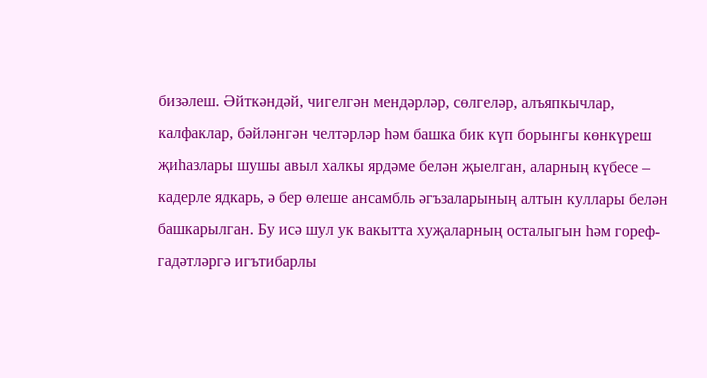бизәлеш. Әйткәндәй, чигелгән мендәрләр, сөлгеләр, алъяпкычлар, калфаклар, бәйләнгән челтәрләр һәм башка бик күп борынгы көнкүреш җиһазлары шушы авыл халкы ярдәме белән җыелган, аларның күбесе – кадерле ядкарь, ә бер өлеше ансамбль әгъзаларының алтын куллары белән башкарылган. Бу исә шул ук вакытта хуҗаларның осталыгын һәм гореф-гадәтләргә игътибарлы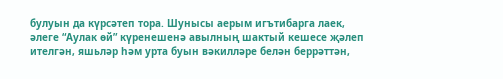булуын да күрсәтеп тора. Шунысы аерым игътибарга лаек, әлеге “Аулак өй” күренешенә авылның шактый кешесе җәлеп ителгән, яшьләр һәм урта буын вәкилләре белән беррәттән,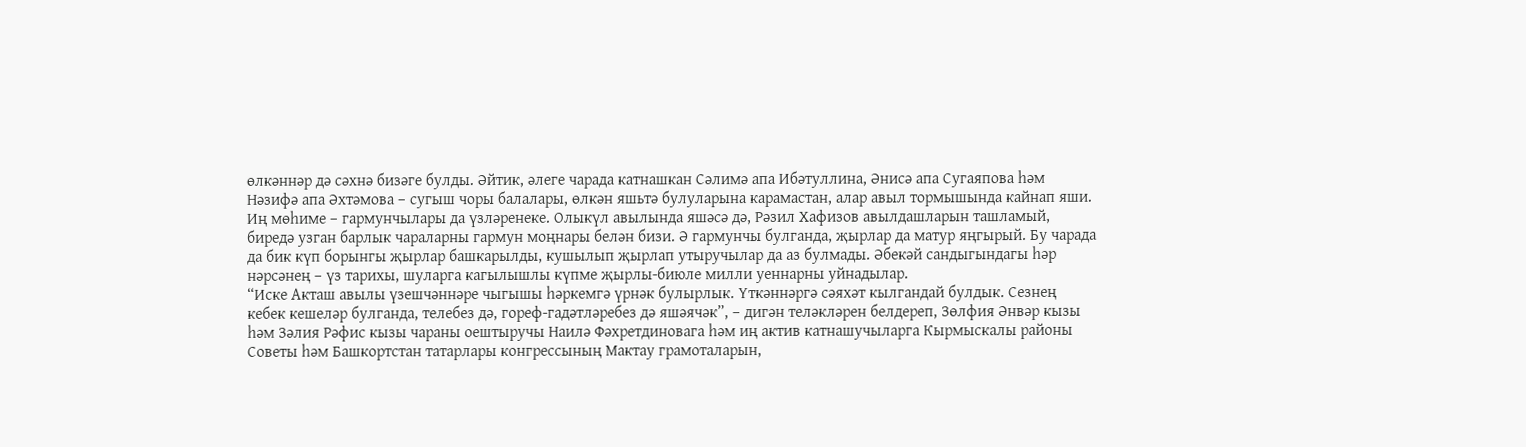өлкәннәр дә сәхнә бизәге булды. Әйтик, әлеге чарада катнашкан Сәлимә апа Ибәтуллина, Әнисә апа Сугаяпова һәм Нәзифә апа Әхтәмова – сугыш чоры балалары, өлкән яшьтә булуларына карамастан, алар авыл тормышында кайнап яши. Иң мөһиме – гармунчылары да үзләренеке. Олыкүл авылында яшәсә дә, Рәзил Хафизов авылдашларын ташламый, биредә узган барлык чараларны гармун моңнары белән бизи. Ә гармунчы булганда, җырлар да матур яңгырый. Бу чарада да бик күп борынгы җырлар башкарылды, кушылып җырлап утыручылар да аз булмады. Әбекәй сандыгындагы һәр нәрсәнең – үз тарихы, шуларга кагылышлы күпме җырлы-биюле милли уеннарны уйнадылар.
“Иске Акташ авылы үзешчәннәре чыгышы һәркемгә үрнәк булырлык. Үткәннәргә сәяхәт кылгандай булдык. Сезнең кебек кешеләр булганда, телебез дә, гореф-гадәтләребез дә яшәячәк”, – дигән теләкләрен белдереп, Зөлфия Әнвәр кызы һәм Зәлия Рәфис кызы чараны оештыручы Наилә Фәхретдиновага һәм иң актив катнашучыларга Кырмыскалы районы Советы һәм Башкортстан татарлары конгрессының Мактау грамоталарын,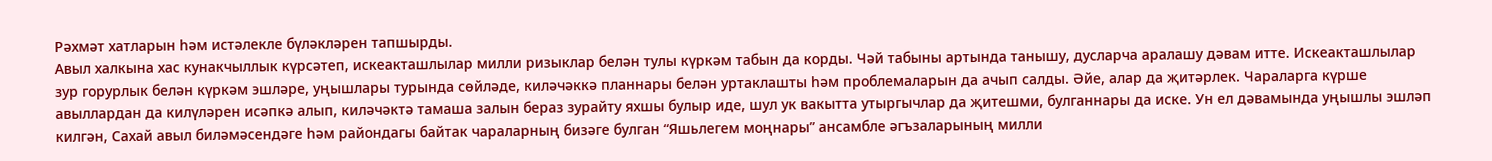Рәхмәт хатларын һәм истәлекле бүләкләрен тапшырды.
Авыл халкына хас кунакчыллык күрсәтеп, искеакташлылар милли ризыклар белән тулы күркәм табын да корды. Чәй табыны артында танышу, дусларча аралашу дәвам итте. Искеакташлылар зур горурлык белән күркәм эшләре, уңышлары турында сөйләде, киләчәккә планнары белән уртаклашты һәм проблемаларын да ачып салды. Әйе, алар да җитәрлек. Чараларга күрше авыллардан да килүләрен исәпкә алып, киләчәктә тамаша залын бераз зурайту яхшы булыр иде, шул ук вакытта утыргычлар да җитешми, булганнары да иске. Ун ел дәвамында уңышлы эшләп килгән, Сахай авыл биләмәсендәге һәм райондагы байтак чараларның бизәге булган “Яшьлегем моңнары” ансамбле әгъзаларының милли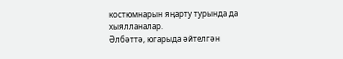костюмнарын яңарту турында да хыялланалар.
Әлбәттә, югарыда әйтелгән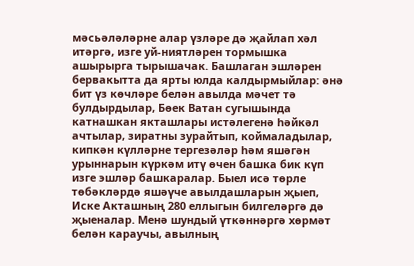мәсьәләләрне алар үзләре дә җайлап хәл итәргә, изге уй-ниятләрен тормышка ашырырга тырышачак. Башлаган эшләрен бервакытта да ярты юлда калдырмыйлар: әнә бит үз көчләре белән авылда мәчет тә булдырдылар, Бөек Ватан сугышында катнашкан якташлары истәлегенә һәйкәл ачтылар, зиратны зурайтып, коймаладылар, кипкән күлләрне тергезәләр һәм яшәгән урыннарын күркәм итү өчен башка бик күп изге эшләр башкаралар. Быел исә төрле төбәкләрдә яшәүче авылдашларын җыеп, Иске Акташның 280 еллыгын билгеләргә дә җыеналар. Менә шундый үткәннәргә хөрмәт белән караучы, авылның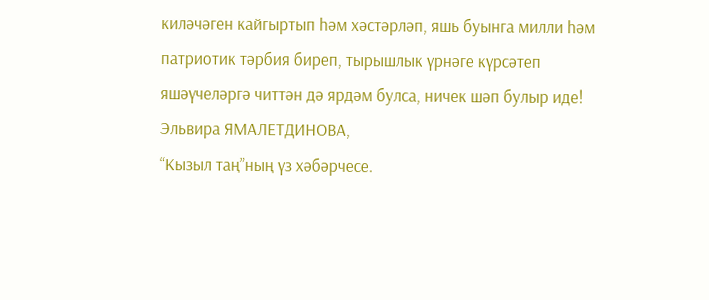киләчәген кайгыртып һәм хәстәрләп, яшь буынга милли һәм патриотик тәрбия биреп, тырышлык үрнәге күрсәтеп яшәүчеләргә читтән дә ярдәм булса, ничек шәп булыр иде!
Эльвира ЯМАЛЕТДИНОВА,
“Кызыл таң”ның үз хәбәрчесе.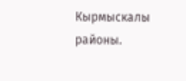Кырмыскалы районы.